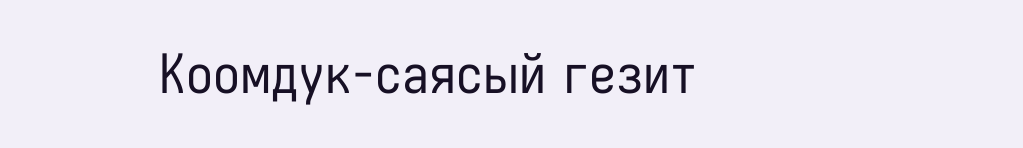Коомдук-саясый гезит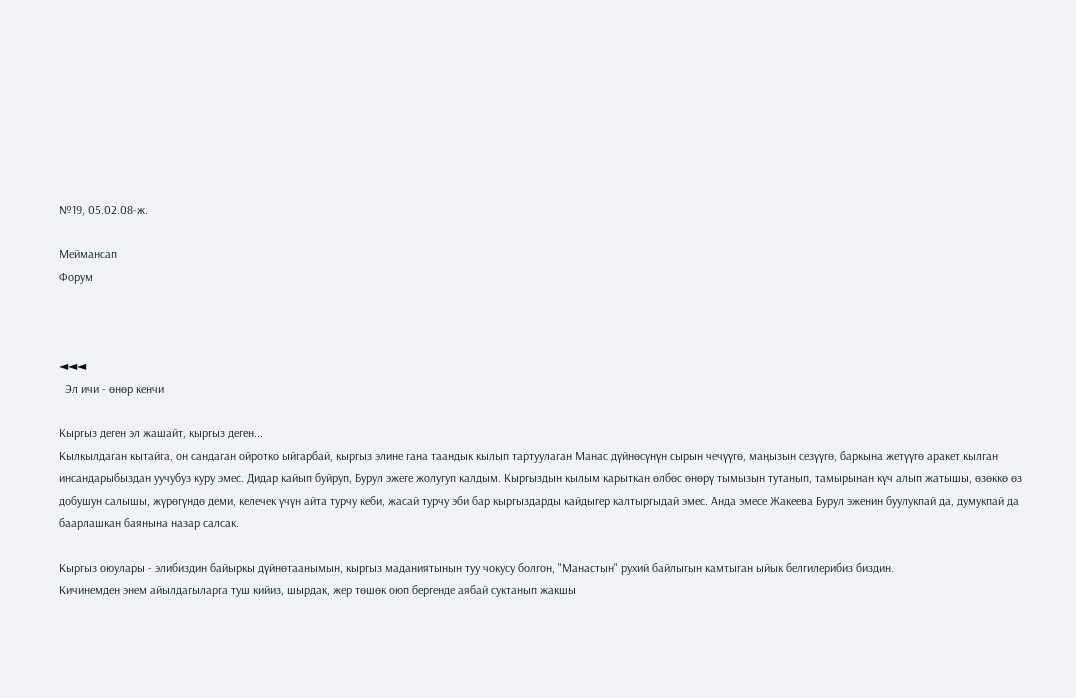№19, 05.02.08-ж.

Меймансап
Форум



◄◄◄
  Эл ичи - өнөр кенчи

Кыргыз деген эл жашайт, кыргыз деген...
Кылкылдаган кытайга, он сандаган ойротко ыйгарбай, кыргыз элине гана таандык кылып тартуулаган Манас дүйнөсүнүн сырын чечүүгө, маңызын сезүүгө, баркына жетүүгө аракет кылган инсандарыбыздан уучубуз куру эмес. Дидар кайып буйруп, Бурул эжеге жолугуп калдым. Кыргыздын кылым карыткан өлбөс өнөрү тымызын тутанып, тамырынан күч алып жатышы, өзөккө өз добушун салышы, жүрөгүндө деми, келечек үчүн айта турчу кеби, жасай турчу эби бар кыргыздарды кайдыгер калтыргыдай эмес. Анда эмесе Жакеева Бурул эженин буулукпай да, думукпай да баарлашкан баянына назар салсак.

Кыргыз оюулары - элибиздин байыркы дүйнөтаанымын, кыргыз маданиятынын туу чокусу болгон, "Манастын" рухий байлыгын камтыган ыйык белгилерибиз биздин.
Кичинемден энем айылдагыларга туш кийиз, шырдак, жер төшөк оюп бергенде аябай суктанып жакшы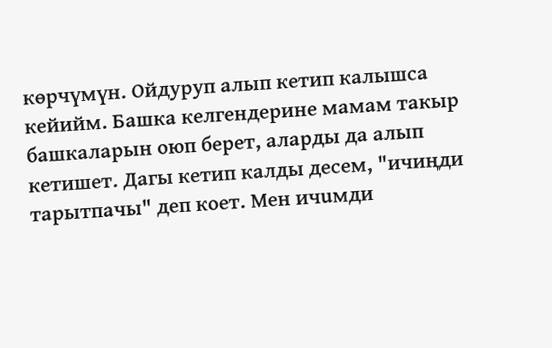көрчүмүн. Ойдуруп алып кетип калышса кейийм. Башка келгендерине мамам такыр башкаларын оюп берет, аларды да алып кетишет. Дагы кетип калды десем, "ичиңди тарытпачы" деп коет. Мен ичuмди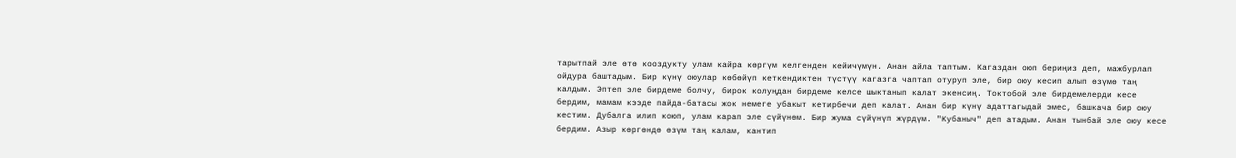тарытпай эле өтө кооздукту улам кайра көргүм келгенден кейичүмүн. Анан айла таптым. Кагаздан оюп бериңиз деп, мажбурлап ойдура баштадым. Бир күнү оюулар көбөйүп кеткендиктен түстүү кагазга чаптап отуруп эле, бир оюу кесип алып өзүмө таң калдым. Эптеп эле бирдеме болчу, бирок колуңдан бирдеме келсе шыктанып калат экенсиң. Токтобой эле бирдемелерди кесе бердим, мамам кээде пайда-батасы жок немеге убакыт кетирбечи деп калат. Анан бир күнү адаттагыдай эмес, башкача бир оюу кecтим. Дубалга илип коюп, улам карап эле сүйүнөм. Бир жума сүйүнүп жүрдүм. "Кубаныч" деп атадым. Анан тынбай эле оюу кесе бердим. Азыр көргөндө өзүм таң калам, кантип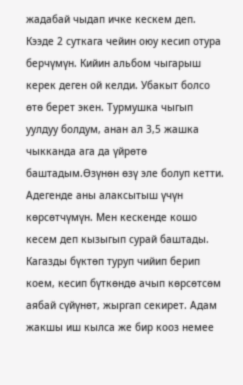жадабай чыдап ичке кескем деп. Кээде 2 суткага чейин оюу кесип отура берчүмүн. Кийин альбом чыгарыш керек деген ой келди. Убакыт болсо өтө берет экен. Турмушка чыгып уулдуу болдум, анан ал 3,5 жашка чыкканда ага да үйрөтө баштадым.Өзүнөн өзү эле болуп кетти. Адегенде аны алаксытыш үчүн көрсөтчүмүн. Мен кескенде кошо кесем деп кызыгып сурай баштады. Кагазды бүктөп туруп чийип берип коем, кесип бүткөндө ачып көрсөтсөм аябай сүйүнөт, жыргап секирет. Адам жакшы иш кылса же бир кооз немее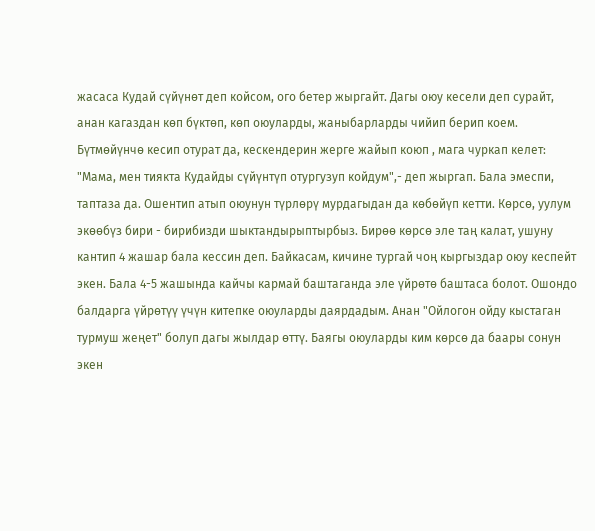жасаса Кудай сүйүнөт деп койсом, ого бетер жыргайт. Дагы оюу кесели деп сурайт, анан кагаздан көп бүктөп, көп оюуларды, жаныбарларды чийип берип коем. Бүтмөйүнчө кесип отурат да, кескендерин жерге жайып коюп , мага чуркап келет: "Мама, мен тиякта Кудайды сүйүнтүп отургузуп койдум",- деп жыргап. Бала эмеспи, таптаза да. Ошентип атып оюунун түрлөрү мурдагыдан да көбөйүп кетти. Көрсө, уулум экөөбүз бири - бирибизди шыктандырыптырбыз. Бирөө көрсө эле таң калат, ушуну кантип 4 жашар бала кессин деп. Байкасам, кичине тургай чоң кыргыздар оюу кеспейт экен. Бала 4-5 жашында кайчы кармай баштаганда эле үйрөтө баштаса болот. Ошондо балдарга үйрөтүү үчүн китепке оюуларды даярдадым. Анан "Ойлогон ойду кыстаган турмуш жеңет" болуп дагы жылдар өттү. Баягы оюуларды ким көрсө да баары сонун экен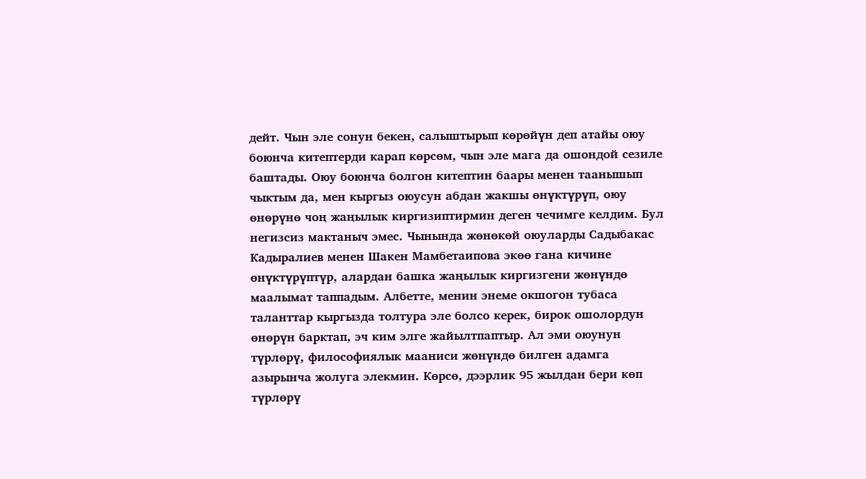дейт. Чын эле сонун бекен, салыштырып көрөйүн деп атайы оюу боюнча китептерди карап көрсөм, чын эле мага да ошондой сезиле баштады. Оюу боюнча болгон китептин баары менен таанышып чыктым да, мен кыргыз оюусун абдан жакшы өнүктүрүп, оюу өнөрүнө чоң жаңылык киргизиптирмин деген чечимге келдим. Бул негизсиз мактаныч эмес. Чынында жөнөкөй оюуларды Садыбакас Кадыралиев менен Шакен Мамбетаипова экөө гана кичине өнүктүрүптүр, алардан башка жаңылык киргизгени жөнүндө маалымат тaппaдым. Албетте, менин энеме окшогон тубаса таланттар кыргызда толтура эле болсо керек, бирок ошолордун өнөрүн барктап, эч ким элге жайылтпаптыр. Ал эми оюунун түрлөрү, философиялык мааниси жөнүндө билген адамга азырынча жолуга элекмин. Көрсө, дээрлик 95 жылдан бери көп түрлөрү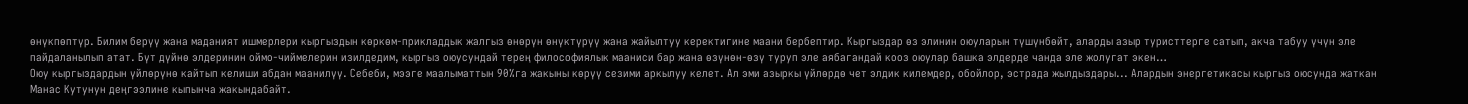өнүкпөптүр. Билим берүү жана маданият ишмерлери кыргыздын көркөм-прикладдык жалгыз өнөрүн өнүктүрүү жана жайылтуу керектигине маани бербептир. Кыргыздар өз элинин оюуларын түшүнбөйт, аларды азыр туристтерге сатып, акча табуу үчүн эле пайдаланылып атат. Бүт дүйнө элдеринин оймо-чиймелерин изилдедим, кыргыз оюусундай терең философиялык мааниси бар жана өзүнөн-өзү туруп эле аябагандай кооз оюулар башка элдерде чанда эле жолугат экен…
Оюу кыргыздардын үйлөрүнө кайтып келиши абдан маанилүү. Себеби, мээге маалыматтын 90%га жакыны көрүү сезими аркылуу келет. Ал эми азыркы үйлөрдө чет элдик килемдер, обойлор, эстрада жылдыздары... Алардын энергетикасы кыргыз оюсунда жаткан Манас Кутунун деңгээлине кыпынча жакындабайт.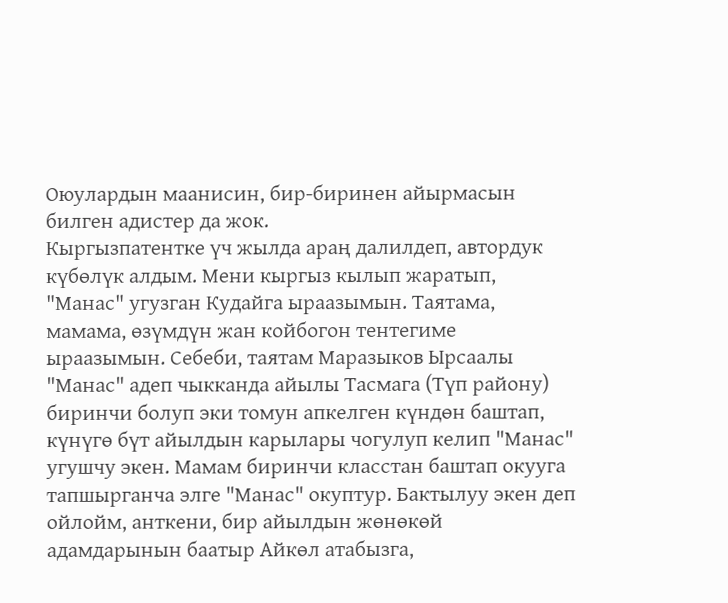Оюулардын маанисин, бир-биринен айырмасын билген адистер да жок.
Кыргызпатентке үч жылда араң далилдеп, автордук күбөлүк алдым. Мени кыргыз кылып жаратып, "Манас" угузган Кудайга ыраазымын. Таятама, мамама, өзүмдүн жан койбогон тентегиме ыраазымын. Себеби, таятам Маразыков Ырсаалы "Манас" адеп чыкканда айылы Тасмага (Түп району) биринчи болуп эки томун апкелген күндөн баштап, күнүгө бүт айылдын карылары чогулуп келип "Манас" угушчу экен. Мамам биринчи класстан баштап окууга тапшырганча элге "Манас" окуптур. Бактылуу экен деп ойлойм, анткени, бир айылдын жөнөкөй адамдарынын баатыр Айкөл атабызга,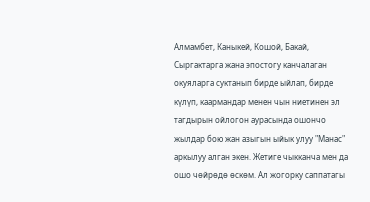Алмамбет, Каныкей, Кошой, Бакай, Сыргактарга жана эпостогу канчалаган окуяларга суктанып бирде ыйлап, бирде күлүп, каармандар менен чын ниетинен эл тагдырын ойлогон аурасында ошончо жылдар бою жан азыгын ыйык улуу "Манас" аркылуу алган экен. Жетиге чыкканча мен да ошо чөйрөдө өскөм. Ал жогорку саппатагы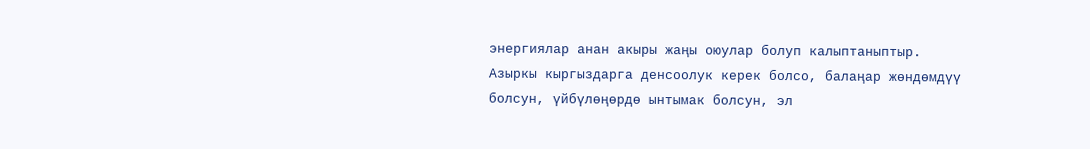энергиялар анан акыры жаңы оюулар болуп калыптаныптыр. Азыркы кыргыздарга денсоолук керек болсо, балаңар жөндөмдүү болсун, үйбүлөңөрдө ынтымак болсун, эл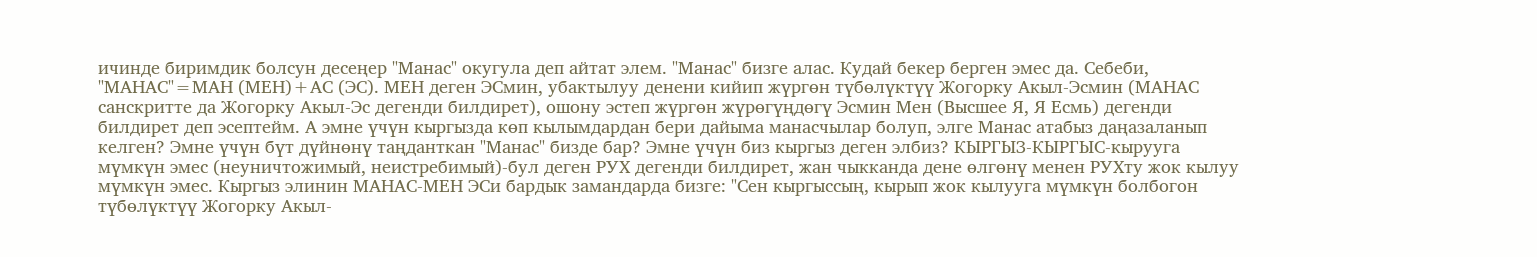ичинде биримдик болсун десеңер "Манас" окугула деп айтат элем. "Манас" бизге алас. Кудай бекер берген эмес да. Себеби, "МАНАС"=МАН (МЕН)+АС (ЭС). МЕН деген ЭСмин, убактылуу денени кийип жүргөн түбөлүктүү Жогорку Акыл-Эсмин (МАНАС санскритте да Жогорку Акыл-Эс дегенди билдирет), ошону эстеп жүргөн жүрөгүңдөгү Эсмин Мен (Высшее Я, Я Есмь) дегенди билдирет деп эсептейм. А эмне үчүн кыргызда көп кылымдардан бери дайыма манасчылар болуп, элге Манас атабыз даңазаланып келген? Эмне үчүн бүт дүйнөнү таңданткан "Манас" бизде бар? Эмне үчүн биз кыргыз деген элбиз? КЫРГЫЗ-КЫРГЫС-кырууга мүмкүн эмес (неуничтожимый, неистребимый)-бул деген РУХ дегенди билдирет, жан чыкканда дене өлгөнү менен РУХту жок кылуу мүмкүн эмес. Кыргыз элинин МАНАС-МЕН ЭСи бардык замандарда бизге: "Сен кыргыссың, кырып жок кылууга мүмкүн болбогон түбөлүктүү Жогорку Акыл-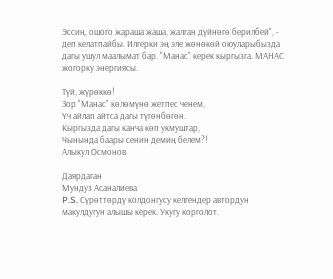Эссиң, ошого жараша жаша, жалган дүйнөгө берилбей", - деп келатпайбы. Илгерки эң эле жөнөкөй оюуларыбызда дагы ушул маалымат бар. "Манас" керек кыргызга. МАНАС жогорку энергиясы.

Түй, жүрөккө!
Зор "Манас" көлөмүнө жетпес ченем,
Үч айлап айтса дагы түгөнбөгөн.
Кыргызда дагы канча көп укмуштар,
Чынында баары сенин демиң белем?!
Алыкул Осмонов

Даярдаган
Мундуз Асаналиева
P.S. Сүрөттөрдү колдонгусу келгендер автордун макулдугун алышы керек. Укугу корголот.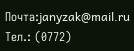Почта:janyzak@mail.ru
Тел.: (0772)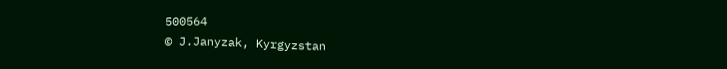500564
© J.Janyzak, Kyrgyzstan